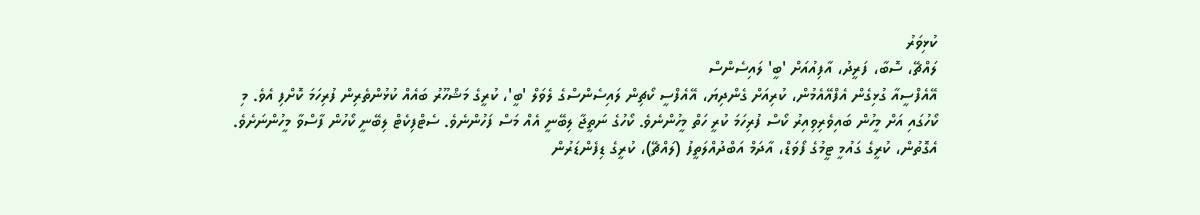ކުޅިވަރު
ލައްޗޭ، ސޮބާ، ފަރީދު، އާފިއުއަށް 'ބީ' ލައިސެންސް
އޭއެފްސީއާ ގުޅިގެން އެފްއޭއެމުން، ކުރިއަށް ގެންދިޔަ، އޭއެފްސީ ކޯޗިން ލައިސެންސްގެ ލެވަލް 'ބީ'، ކުރީގެ މަޝްހޫރު ބައެއް ކުޅުންތެރިން ފުރިހަމަ ކޮށްފި އެވެ. މި ކޯހުގައި އަށް މީހުން ބައިވެރިވިއިރު ކޯސް ފުރިހަމަ ކުރީ ހަތް މީހުންނެވެ. ކޯހުގެ ނަތީޖާ ލިބޭނީ އެއް މަސް ފަހުންނެވެ. ސެޓްފިކެޓް ލިބޭނީ ކޯހުން ފާސްވާ މީހުންނަށެވެ.
އެގޮތުން، ކުރީގެ ގައުމީ ޓީމުގެ ފޯވަޑް، އާދަމް އަބްދުއްލަތީފު (ލައްޗޭ)، ކުރީގެ ޑިފެންޑަރުން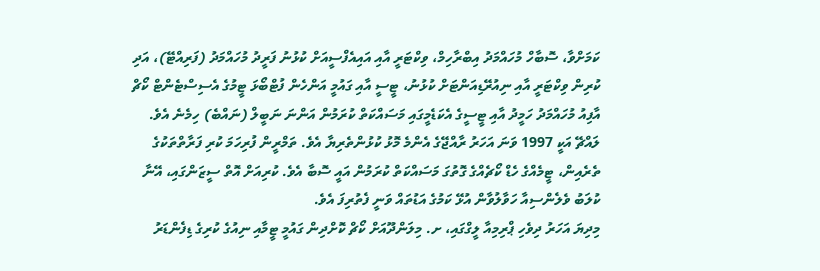ކަމަށްވާ، ސޮބާހް މުހައްމަދު އިބްރާހިމް، ވިކްޓަރީ އާއި އައިއެފްސީއަށް ކުޅުނު ފަރީދު މުހައްމަދު (ފަރިއްޓޭ)، އަދި ކުރިން ވިކްޓަރީ އާއި ނިއުރޭޑިއަންޓަށް ކުޅުނު، ޓީސީ އާއި ގައުމީ އަންހެން ފުޓްބޯޅަ ޓީމުގެ އެސިސްޓެންޓް ކޯޗް އާފިއު މުހައްމަދު ހަމީދު އާއި ޓީސީގެ އެކަޑެމީގައި މަސައްކަތް ކުރަމުން އަންނަ ނަބީލް (ނައްބެ) ހިމެނެ އެވެ.
ލައްޗޭ އަކީ 1997 ވަނަ އަހަރު ރާއްޖޭގެ އެންމެ މޮޅު ކުޅުންތެރިޔާ އެވެ. ތަމްރީން ފުރިހަމަ ކުރި ފަރާތްތަކުގެ ތެރެއިން، ޓީމެއްގެ ހެޑް ކޯޗެއްގެ ގޮތުގަ މަސައްކަތް ކުރަމުން އައީ ސޮބާ އެވެ. ކުރިއަށް އޮތް ސީޒަންގައި، އޭނާ ކުލަބު ވެލެންސިއާ ހަވާލުވާން އުޅޭ ކަމުގެ އަޑުތައް ވަނީ ފެތުރިފަ އެވެ.
މިދިޔަ އަހަރު ދިވެހި ޕްރިމިއާ ލީގްގައި، ށ. މިލަންދޫއަށް ކޯޗް ކޮށްދިން ގައުމީ ޓީމާއި ނިއުގެ ކުރިގެ ޑިފެންޑަރު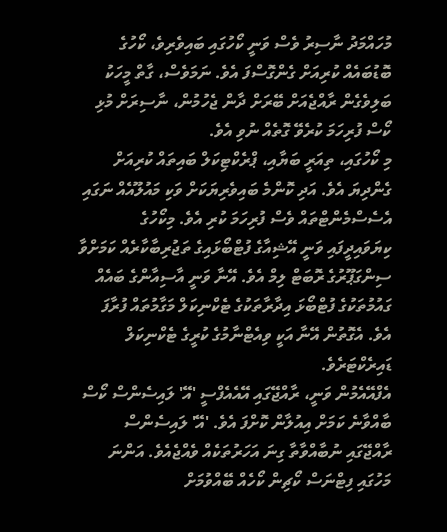މުހައްމަދު ނާސިރު ވެސް ވަނީ ކޯހުގައި ބައިވެރިވެ، ކޯހުގެ ބޮޑުބައެއް ކުރިއަށް ގެންގޮސްފަ އެވެ. ނަމަވެސް، ގާތް މީހަކު ބަލިވެގެން ރާއްޖެއަށް ބޭރަށް ދާން ޖެހުމުން، ނާސިރަށް މުޅި ކޯސް ފުރިހަމަ ކުރެވޭ ގޮތެއް ނުވި އެވެ.
މި ކޯހުގައި، ތިއަރީ ބަޔާއި، ޕްރެކްޓިކަލް ބައިތައް ކުރިއަށް ގެންދިޔަ އެވެ. އަދި ކޮންމެ ބައިވެރިޔަކަށް ވަކި މައުލޫއެއް ނަގައި އެސެސްމެންޓްތައް ވެސް ފުރިހަމަ ކުރި އެވެ. މިކޯހުގެ ކިޔަވައިދީފައި ވަނީ އޭޝިއާގެ ފުޓްބޯޅައިގެ ތަޖުރިބާކާރެއް ކަމަށްވާ ސިންގަޕޫރުގެ ރޮބަޓް ލިމް އެވެ. އޭނާ ވަނީ އާސިއާންގެ ބައެއް ގައުމުތަކުގެ ފުޓްބޯޅަ އިދާރާތަކުގެ ޓެކްނިކަލް މަގާމުތައް ފުރާފަ އެވެ. އެގޮތުން އޭނާ އަކީ ވިއެޓްނާމުގެ ކުރީގެ ޓެކްނިކަލް ޑައިރެކްޓަރެވެ.
އެފްއޭއެމުން ވަނީ، ރާއްޖޭގައި އޭއެއެފްސީ 'އޭ' ލައިސެންސް ކޯސް ބާއްވާނެ ކަމަށް އިއުލާން ކޮށްފަ އެވެ. 'އޭ' ލައިސެންސް ރާއްޖޭގައި ނުބާއްވާތާ ގިނަ އަހަރުތަކެއް ވެއްޖެއެވެ. އަންނަ މަހުގައި ފިޓްނަސް ކޯޗިން ކޯހެއް ބޭއްވުމަށް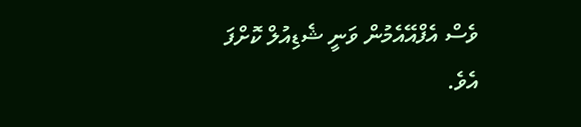ވެސް އެފްއޭއެމުން ވަނީ ޝެޑިއުލް ކޮށްފަ އެވެ.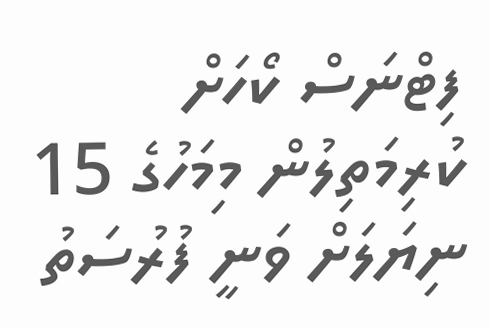ފިޓްނަސް ކޯހަށް ކުރިމަތިލުން މިމަހުގެ 15 ނިޔަލަށް ވަނީ ފުރުސަތު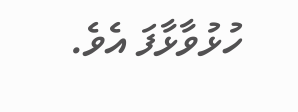ހުޅުވާޅާފަ އެވެ.